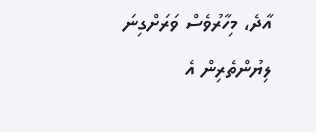އާދެ، މިހާރުވެސް ވަރަށްގިނަ ލިޔުންތެރިން އެ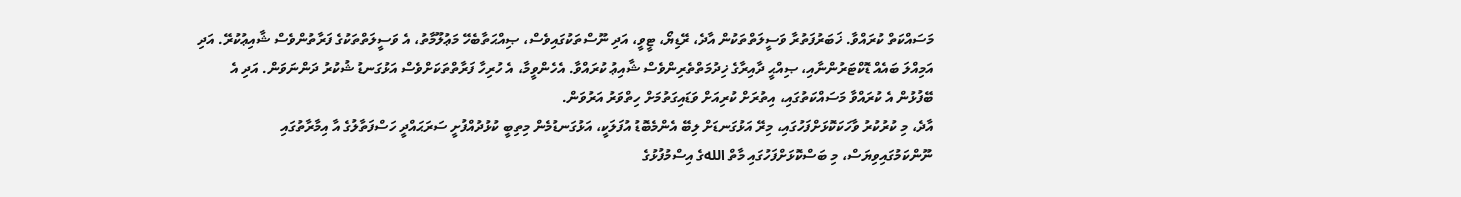މަސައްކަތް ކުރައްވާ. ޚަބަރުފަތުރާ ވަސީލަތްތަކުން އާދެ، ރޭޑިޔޯ، ޓީވީ، އަދި ނޫސްތަކުގައިވެސް، ޞިއްޙަތާބެހޭ މަޢުލޫމާތު، އެ ވަސީލަތްތަކުގެ ފަރާތުންވެސް ޝާއިޢުކުރޭ. އަދި އަމިއްލަ ބައެއް ޑޮކްޓަރުންނާއި، ޞިއްޙީ ދާއިރާގެ ޚިދުމަތްތެރިންވެސް ޝާއިޢު ކުރައްވާ. އެހެންވީމާ، އެ ހުރިހާ ފަރާތްތަކަށްވެސް އަޅުގަނޑު ޝުކުރު ދަންނަވަން. އަދި އެ ބޭފުޅުން އެ ކުރައްވާ މަސައްކަތުގައި، އިތުރަށް ކުރިއަށް ވަޑައިގަތުމަށް ހިތްވަރު އަރުވަން.
އާދެ، މި ކުރުކުރު ވާހަކަކޮޅަށްފަހުގައި، މިރޭ އަޅުގަނޑަށް ލިބޭ އެންމެބޮޑު އުފަލަކީ، އަޅުގަނޑުމެން މިތިބީ ކުޅުދުއްފުށީ ސަރަޙައްދީ ހަސްފަތާލުގެ އާ އިމާރާތުގައި ނޫންކަމުގައިވިޔަސް، މި ބަސްކޮޅަށްފަހުގައި މާތް اللهގެ އިސްމުފުޅުގެ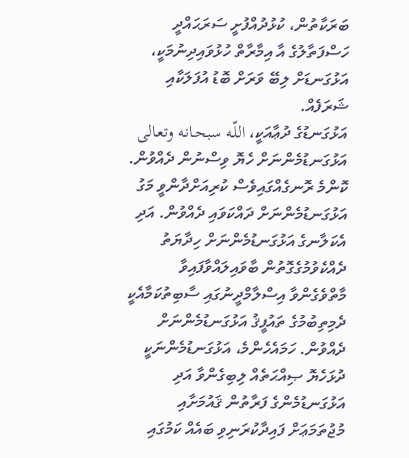ބަރަކާތުން، ކުޅުދުއްފުށީ ސަރަޙައްދީ ހަސްފަތާލުގެ އާ އިމާރާތް ހުޅުވައިދިނުމަކީ، އަޅުގަނޑަށް ލިބޭ ވަރަށް ބޮޑު އުފަލަކާއި ޝަރަފެއް.
އަޅުގަނޑުގެ ދުޢާއަކީ، اللّـه سبحـانـه وتعـالى އަޅުގަނޑުމެންނަށް ހެޔޮ ވިސްނުން ދެއްވުން. ކޮންމެ ރޮނގެއްގައިވެސް ކުރިއަށްދާންވީ މަގު އަޅުގަނޑުމެންނަށް ދައްކަވައި ދެއްވުން. އަދި އެކަލާނގެ އަޅުގަނޑުމެންނަށް ހިދާޔަތު ދެއްކެވުމުގެގޮތުން ބާވައިލައްވާފައިވާ މާތްވެގެންވާ އިސްލާމްދީނުގައި ސާބިތުކަމާއެކީ ދެމިތިބުމުގެ ތައުފީޤު އަޅުގަނޑުމެންނަށް ދެއްވުން. ހަމައެހެންމެ، އަޅުގަނޑުމެންނަކީ ދުޅަހެޔޮ ޞިއްޙަތެއް ލިބިގެންވާ އަދި އަޅުގަނޑުމެންގެ ފަރާތުން ޤައުމަށާއި މުޖުތަމަޢަށް ފައިދާކުރަނިވި ބައެއް ކަމުގައި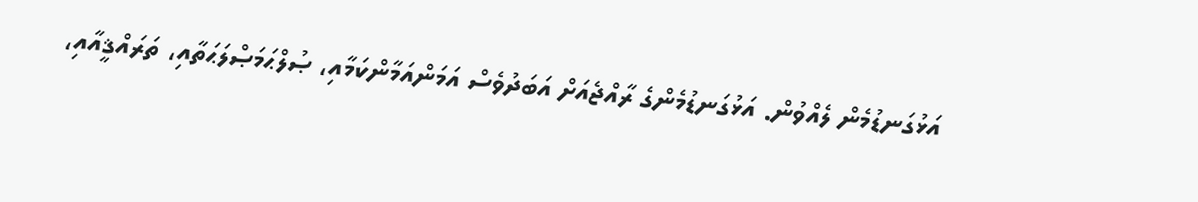އަޅުގަނޑުމެން ލެއްވުން. އަޅުގަނޑުމެންގެ ރާއްޖެއަށް އަބަދުވެސް އަމަންއަމާންކަމާއި، ޞުލްޙަމަޞްލަޙަތާއި، ތަރައްޤީއާއި،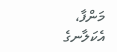މަންފާ، އެކަލާނގެ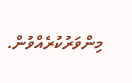މިންވަރުކުރެއްވުން.